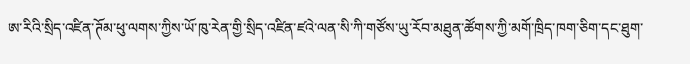ཨ་རིའི་སྲིད་འཛིན་ཊོམ་ཕུ་ལགས་ཀྱིས་ཡོ་ཁུ་རེན་གྱི་སྲིད་འཛིན་ཛའེ་ལན་སི་ཀི་གཙོས་ཡུ་རོབ་མཐུན་ཚོགས་ཀྱི་མགོ་ཁྲིད་ཁག་ཅིག་དང་ཐུག་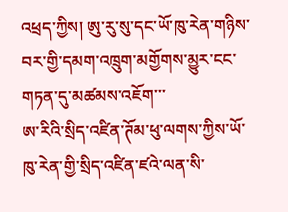འཕྲད་ཀྱིས། ཨུ་རུ་སུ་དང་ཡོ་ཁུ་རེན་གཉིས་བར་གྱི་དམག་འཁྲུག་མགྱོགས་མྱུར་ངང་གཏན་དུ་མཚམས་འཇོག་་་
ཨ་རིའི་སྲིད་འཛིན་ཊོམ་ཕུ་ལགས་ཀྱིས་ཡོ་ཁུ་རེན་གྱི་སྲིད་འཛིན་ཛའེ་ལན་སི་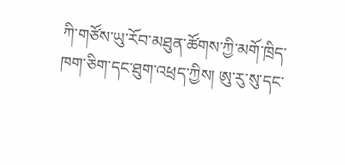ཀི་གཙོས་ཡུ་རོབ་མཐུན་ཚོགས་ཀྱི་མགོ་ཁྲིད་ཁག་ཅིག་དང་ཐུག་འཕྲད་ཀྱིས། ཨུ་རུ་སུ་དང་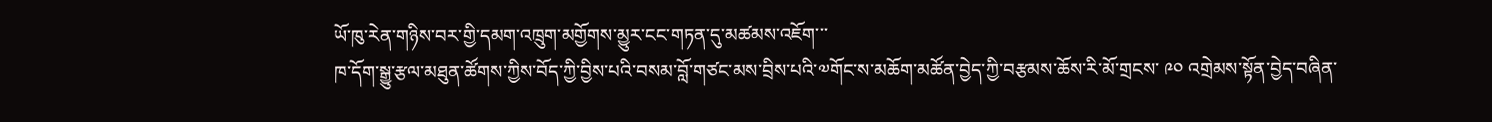ཡོ་ཁུ་རེན་གཉིས་བར་གྱི་དམག་འཁྲུག་མགྱོགས་མྱུར་ངང་གཏན་དུ་མཚམས་འཇོག་་་
ཁ་དོག་སྒྱུ་རྩལ་མཐུན་ཚོགས་ཀྱིས་བོད་ཀྱི་བྱིས་པའི་བསམ་བློ་གཙང་མས་བྲིས་པའི་༧གོང་ས་མཆོག་མཚོན་བྱེད་ཀྱི་བརྩམས་ཆོས་རི་མོ་གྲངས་ ༩༠ འགྲེམས་སྟོན་བྱེད་བཞིན་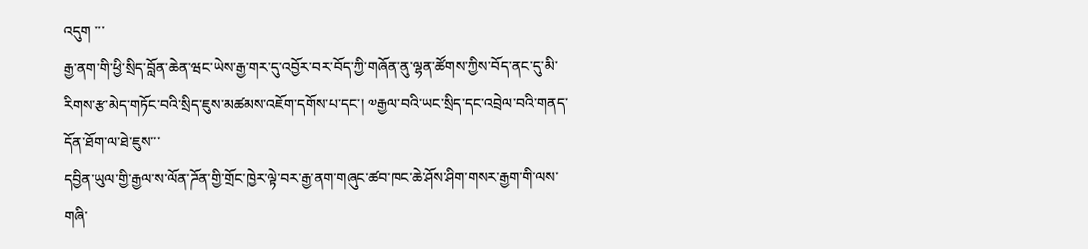འདུག ་་་
རྒྱ་ནག་གི་ཕྱི་སྲིད་བློན་ཆེན་ཝང་ཡེས་རྒྱ་གར་དུ་འབྱོར་བར་བོད་ཀྱི་གཞོན་ནུ་ལྷན་ཚོགས་ཀྱིས་བོད་ནང་དུ་མི་རིགས་རྩ་མེད་གཏོང་བའི་སྲིད་ཇུས་མཚམས་འཇོག་དགོས་པ་དང་། ༧རྒྱལ་བའི་ཡང་སྲིད་དང་འབྲེལ་བའི་གནད་དོན་ཐོག་ལ་ཐེ་ཇུས་་་
དབྱིན་ཡུལ་གྱི་རྒྱལ་ས་ལོན་ཌོན་གྱི་གྲོང་ཁྱེར་ལྟེ་བར་རྒྱ་ནག་གཞུང་ཚབ་ཁང་ཆེ་ཤོས་ཤིག་གསར་རྒྱག་གི་ལས་གཞི་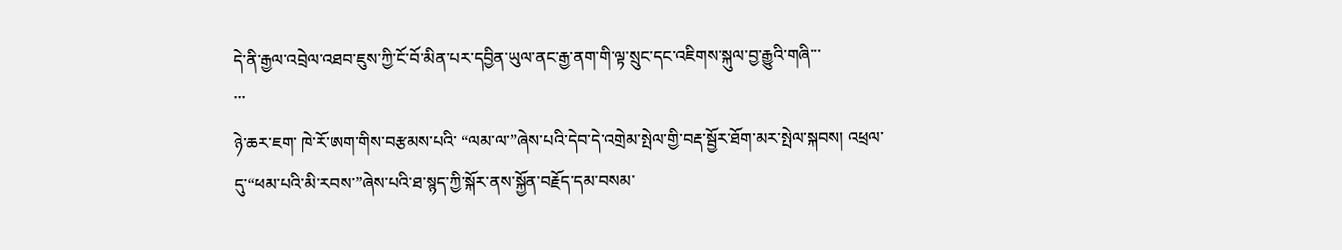དེ་ནི་རྒྱལ་འབྲེལ་འཐབ་ཇུས་ཀྱི་ངོ་བོ་མིན་པར་དབྱིན་ཡུལ་ནང་རྒྱ་ནག་གི་ལྟ་སྲུང་དང་འཇིགས་སྐུལ་བྱ་རྒྱུའི་གཞི་་་
་་་
ཉེ་ཆར་ཇག་ ཁེ་རོ་ཨག་གིས་བརྩམས་པའི་ “ལམ་ལ་”ཞེས་པའི་དེབ་དེ་འགྲེམ་སྤེལ་གྱི་བརྡ་སྦྱོར་ཐོག་མར་སྤེལ་སྐབས། འཕྲལ་དུ་“ཕམ་པའི་མི་རབས་”ཞེས་པའི་ཐ་སྙད་ཀྱི་སྐོར་ནས་སྐྱོན་བརྗོད་དམ་བསམ་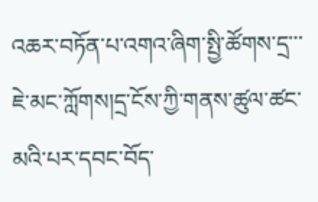འཆར་བཏོན་པ་འགའ་ཞིག་སྤྱི་ཚོགས་དྲ་་་
ཇེ་མང་ཀློགས།དྲ་ངོས་ཀྱི་གནས་ཚུལ་ཚང་མའི་པར་དབང་བོད་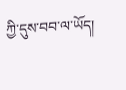ཀྱི་དུས་བབ་ལ་ཡོད།